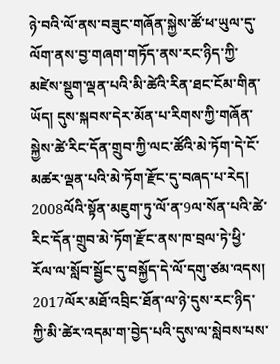ཉེ་བའི་ལོ་ནས་བཟུང་གཞོན་སྐྱེས་ཚོ་ཕ་ཡུལ་དུ་ལོག་ནས་བྱ་གཞག་གཏོད་ནས་རང་ཉིད་ཀྱི་མཛེས་སྡུག་ལྡན་པའི་མི་ཚེའི་རིན་ཐང་ངོམ་གིན་ཡོད། དུས་སྐབས་དེར་མོན་པ་རིགས་ཀྱི་གཞོན་སྐྱེས་ཚེ་རིང་དོན་གྲུབ་ཀྱི་ལང་ཚོའི་མེ་ཏོག་དེ་ངོ་མཚར་ལྡན་པའི་མེ་ཏོག་རྫོང་དུ་བཞད་པ་རེད།
2008ལོའི་སྟོན་མཇུག་ཏུ་ལོ་ན་9ལ་སོན་པའི་ཚེ་རིང་དོན་གྲུབ་མེ་ཏོག་རྫོང་ནས་ཁ་བྲལ་ཏེ་ཕྱི་རོལ་ལ་སློབ་སྦྱོང་དུ་བསྐྱོད་དེ་ལོ་དགུ་ཙམ་འདས། 2017ལོར་མཐོ་འབྲིང་ཐོན་ལ་ཉེ་དུས་རང་ཉིད་ཀྱི་མི་ཚེར་འདམ་ག་བྱེད་པའི་དུས་ལ་སླེབས་པས་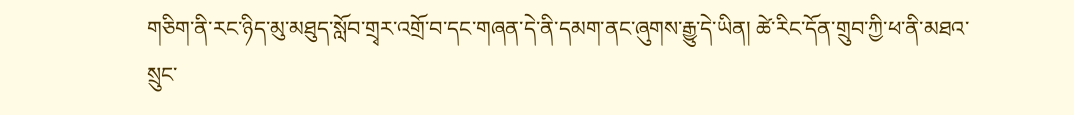གཅིག་ནི་རང་ཉིད་མུ་མཐུད་སློབ་གྲྭར་འགྲོ་བ་དང་གཞན་དེ་ནི་དམག་ནང་ཞུགས་རྒྱུ་དེ་ཡིན། ཚེ་རིང་དོན་གྲུབ་ཀྱི་ཕ་ནི་མཐའ་སྲུང་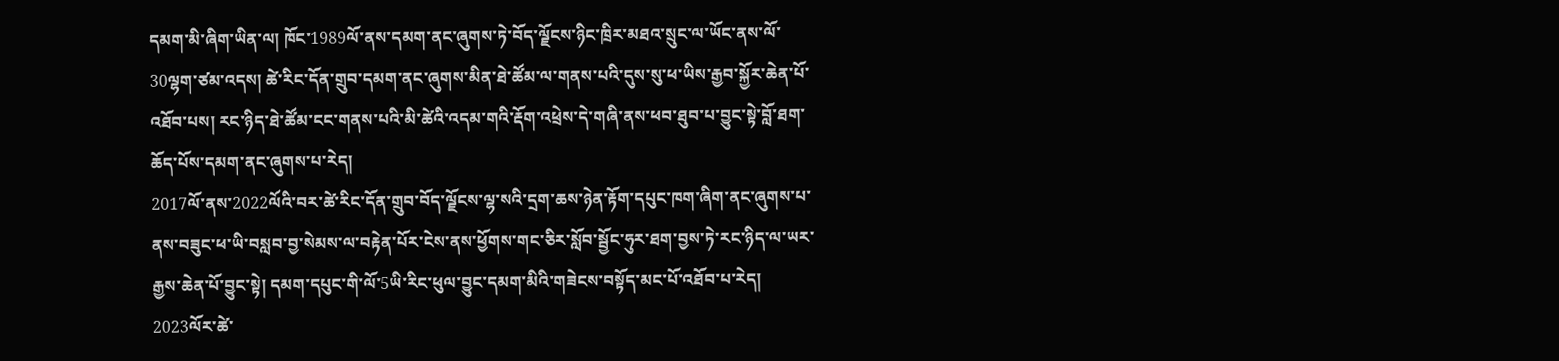དམག་མི་ཞིག་ཡིན་ལ། ཁོང་1989ལོ་ནས་དམག་ནང་ཞུགས་ཏེ་བོད་ལྗོངས་ཉིང་ཁྲིར་མཐའ་སྲུང་ལ་ཡོང་ནས་ལོ་30ལྷག་ཙམ་འདས། ཚེ་རིང་དོན་གྲུབ་དམག་ནང་ཞུགས་མིན་ཐེ་ཚོམ་ལ་གནས་པའི་དུས་སུ་ཕ་ཡིས་རྒྱབ་སྐྱོར་ཆེན་པོ་འཐོབ་པས། རང་ཉིད་ཐེ་ཚོམ་ངང་གནས་པའི་མི་ཚེའི་འདམ་གའི་རྡོག་འཕྲེས་དེ་གཞི་ནས་ཕབ་ཐུབ་པ་བྱུང་སྟེ་བློ་ཐག་ཆོད་པོས་དམག་ནང་ཞུགས་པ་རེད།
2017ལོ་ནས་2022ལོའི་བར་ཚེ་རིང་དོན་གྲུབ་བོད་ལྗོངས་ལྷ་སའི་དྲག་ཆས་ཉེན་རྟོག་དཔུང་ཁག་ཞིག་ནང་ཞུགས་པ་ནས་བཟུང་ཕ་ཡི་བསླབ་བྱ་སེམས་ལ་བརྟེན་པོར་ངེས་ནས་ཕྱོགས་གང་ཅིར་སློབ་སྦྱོང་ཧུར་ཐག་བྱས་ཏེ་རང་ཉིད་ལ་ཡར་རྒྱས་ཆེན་པོ་བྱུང་སྟེ། དམག་དཔུང་གི་ལོ་5ཡི་རིང་ཕུལ་བྱུང་དམག་མིའི་གཟེངས་བསྟོད་མང་པོ་འཐོབ་པ་རེད།
2023ལོར་ཚེ་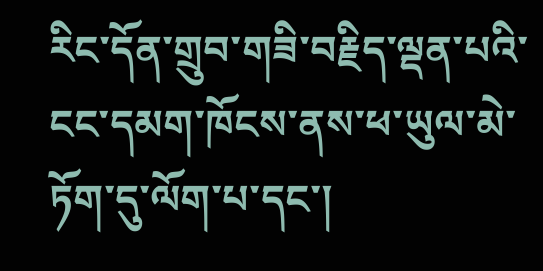རིང་དོན་གྲུབ་གཟི་བརྗིད་ལྡན་པའི་ངང་དམག་ཁོངས་ནས་ཕ་ཡུལ་མེ་ཏོག་དུ་ལོག་པ་དང་།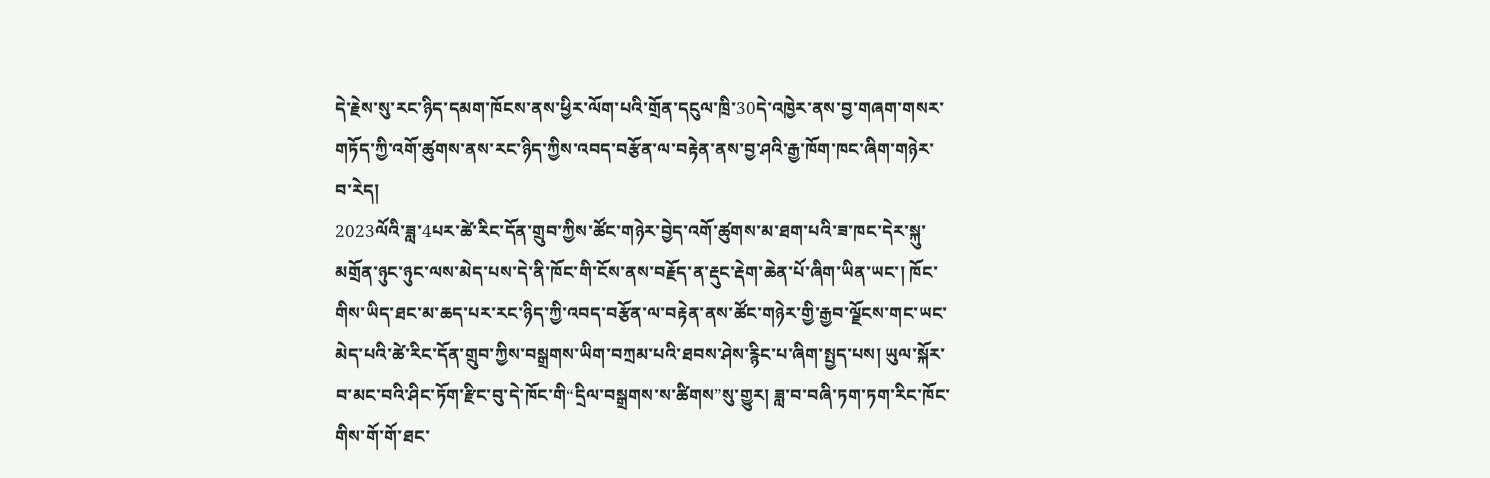དེ་རྗེས་སུ་རང་ཉིད་དམག་ཁོངས་ནས་ཕྱིར་ལོག་པའི་གྲོན་དངུལ་ཁྲི་30དེ་འཁྱེར་ནས་བྱ་གཞག་གསར་གཏོད་ཀྱི་འགོ་ཚུགས་ནས་རང་ཉིད་ཀྱིས་འབད་བརྩོན་ལ་བརྟེན་ནས་བྱ་ཤའི་རྒྱ་ཁོག་ཁང་ཞིག་གཉེར་བ་རེད།
2023ལོའི་ཟླ་4པར་ཚེ་རིང་དོན་གྲུབ་ཀྱིས་ཚོང་གཉེར་བྱེད་འགོ་ཚུགས་མ་ཐག་པའི་ཟ་ཁང་དེར་སྐུ་མགྲོན་ཉུང་ཉུང་ལས་མེད་པས་དེ་ནི་ཁོང་གི་ངོས་ནས་བརྗོད་ན་རྡུང་རྡེག་ཆེན་པོ་ཞིག་ཡིན་ཡང་། ཁོང་གིས་ཡིད་ཐང་མ་ཆད་པར་རང་ཉིད་ཀྱི་འབད་བརྩོན་ལ་བརྟེན་ནས་ཚོང་གཉེར་གྱི་རྒྱབ་ལྗོངས་གང་ཡང་མེད་པའི་ཚེ་རིང་དོན་གྲུབ་ཀྱིས་བསྒྲགས་ཡིག་བཀྲམ་པའི་ཐབས་ཤེས་རྙིང་པ་ཞིག་སྤྱད་པས། ཡུལ་སྐོར་བ་མང་བའི་ཤིང་ཏོག་རྫིང་བུ་དེ་ཁོང་གི“དྲིལ་བསྒྲགས་ས་ཚིགས”སུ་གྱུར། ཟླ་བ་བཞི་ཏག་ཏག་རིང་ཁོང་གིས་གོ་གོ་ཐང་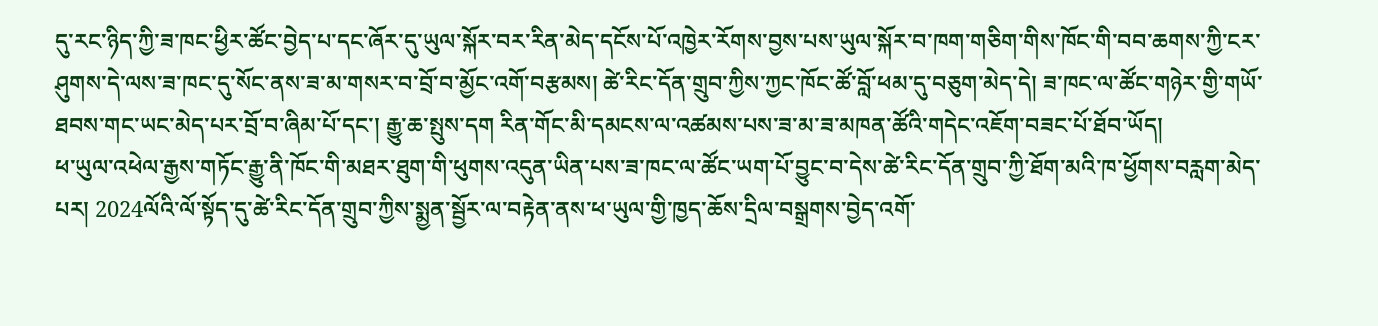དུ་རང་ཉིད་ཀྱི་ཟ་ཁང་ཕྱིར་ཚོང་བྱེད་པ་དང་ཞོར་དུ་ཡུལ་སྐོར་བར་རིན་མེད་དངོས་པོ་འཁྱེར་རོགས་བྱས་པས་ཡུལ་སྐོར་བ་ཁག་གཅིག་གིས་ཁོང་གི་བབ་ཆགས་ཀྱི་ངར་ཤུགས་དེ་ལས་ཟ་ཁང་དུ་སོང་ནས་ཟ་མ་གསར་བ་བྲོ་བ་མྱོང་འགོ་བརྩམས། ཚེ་རིང་དོན་གྲུབ་ཀྱིས་ཀྱང་ཁོང་ཚོ་བློ་ཕམ་དུ་བཅུག་མེད་དེ། ཟ་ཁང་ལ་ཚོང་གཉེར་གྱི་གཡོ་ཐབས་གང་ཡང་མེད་པར་བྲོ་བ་ཞིམ་པོ་དང་། རྒྱུ་ཆ་སྤུས་དག རིན་གོང་མི་དམངས་ལ་འཚམས་པས་ཟ་མ་ཟ་མཁན་ཚོའི་གདེང་འཇོག་བཟང་པོ་ཐོབ་ཡོད།
ཕ་ཡུལ་འཕེལ་རྒྱས་གཏོང་རྒྱུ་ནི་ཁོང་གི་མཐར་ཐུག་གི་ཕུགས་འདུན་ཡིན་པས་ཟ་ཁང་ལ་ཚོང་ཡག་པོ་བྱུང་བ་དེས་ཚེ་རིང་དོན་གྲུབ་ཀྱི་ཐོག་མའི་ཁ་ཕྱོགས་བརླག་མེད་པར། 2024ལོའི་ལོ་སྟོད་དུ་ཚེ་རིང་དོན་གྲུབ་ཀྱིས་སྨྱན་སྦྱོར་ལ་བརྟེན་ནས་ཕ་ཡུལ་གྱི་ཁྱད་ཆོས་དྲིལ་བསྒྲགས་བྱེད་འགོ་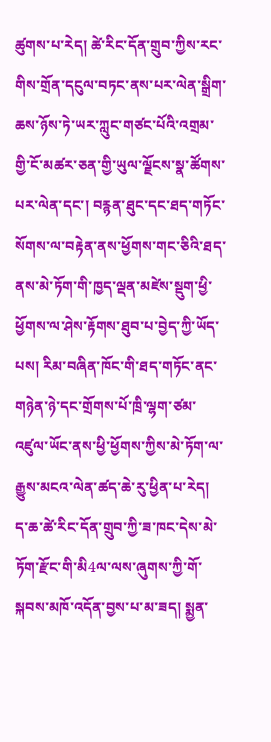ཚུགས་པ་རེད། ཚེ་རིང་དོན་གྲུབ་ཀྱིས་རང་གིས་གྲོན་དངུལ་བཏང་ནས་པར་ལེན་སྒྲིག་ཆས་ཉོས་ཏེ་ཡར་ཀླུང་གཙང་པོའི་འགྲམ་གྱི་ངོ་མཚར་ཅན་གྱི་ཡུལ་ལྗོངས་སྣ་ཚོགས་པར་ལེན་དང་། བརྙན་ཐུང་དང་ཐད་གཏོང་སོགས་ལ་བརྟེན་ནས་ཕྱོགས་གང་ཅིའི་ཐད་ནས་མེ་ཏོག་གི་ཁྱད་ལྡན་མཛེས་སྡུག་ཕྱི་ཕྱོགས་ལ་ཤེས་རྟོགས་ཐུབ་པ་བྱེད་ཀྱི་ཡོད་པས། རིམ་བཞིན་ཁོང་གི་ཐད་གཏོང་ནང་གཉེན་ཉེ་དང་གྲོགས་པོ་ཁྲི་ལྷག་ཙམ་འཛུལ་ཡོང་ནས་ཕྱི་ཕྱོགས་ཀྱིས་མེ་ཏོག་ལ་རྒྱུས་མངའ་ལེན་ཚད་ཆེ་རུ་ཕྱིན་པ་རེད།
ད་ཆ་ཚེ་རིང་དོན་གྲུབ་ཀྱི་ཟ་ཁང་དེས་མེ་ཏོག་རྫོང་གི་མི4ལ་ལས་ཞུགས་ཀྱི་གོ་སྐབས་མཁོ་འདོན་བྱས་པ་མ་ཟད། སྨྱན་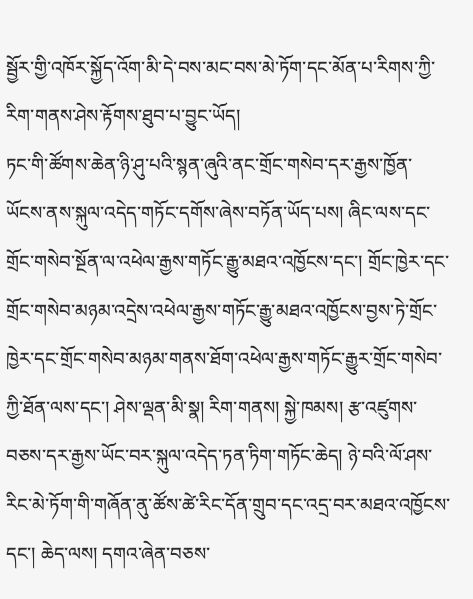སྦྱོར་གྱི་འཁོར་སྐྱོད་འོག་མི་དེ་བས་མང་བས་མེ་ཏོག་དང་མོན་པ་རིགས་ཀྱི་རིག་གནས་ཤེས་རྟོགས་ཐུབ་པ་བྱུང་ཡོད།
ཏང་གི་ཚོགས་ཆེན་ཉི་ཤུ་པའི་སྙན་ཞུའི་ནང་གྲོང་གསེབ་དར་རྒྱས་ཁྱོན་ཡོངས་ནས་སྐུལ་འདེད་གཏོང་དགོས་ཞེས་བཏོན་ཡོད་པས། ཞིང་ལས་དང་གྲོང་གསེབ་སྔོན་ལ་འཕེལ་རྒྱས་གཏོང་རྒྱུ་མཐའ་འཁྱོངས་དང་། གྲོང་ཁྱེར་དང་གྲོང་གསེབ་མཉམ་འདྲེས་འཕེལ་རྒྱས་གཏོང་རྒྱུ་མཐའ་འཁྱོངས་བྱས་ཏེ་གྲོང་ཁྱེར་དང་གྲོང་གསེབ་མཉམ་གནས་ཐོག་འཕེལ་རྒྱས་གཏོང་རྒྱུར་གྲོང་གསེབ་ཀྱི་ཐོན་ལས་དང་། ཤེས་ལྡན་མི་སྣ། རིག་གནས། སྐྱེ་ཁམས། རྩ་འཛུགས་བཅས་དར་རྒྱས་ཡོང་བར་སྐུལ་འདེད་ཏན་ཏིག་གཏོང་ཆེད། ཉེ་བའི་ལོ་ཤས་རིང་མེ་ཏོག་གི་གཞོན་ནུ་ཚོས་ཚེ་རིང་དོན་གྲུབ་དང་འདྲ་བར་མཐའ་འཁྱོངས་དང་། ཆེད་ལས། དགའ་ཞེན་བཅས་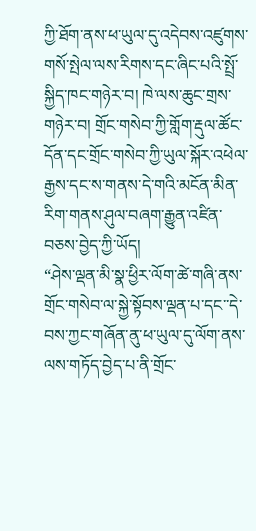ཀྱི་ཐོག་ནས་ཕ་ཡུལ་དུ་འདེབས་འཛུགས་གསོ་སྤེལ་ལས་རིགས་དང་ཞིང་པའི་སྤྲོ་སྐྱིད་ཁང་གཉེར་བ། ཁེ་ལས་ཆུང་གྲས་གཉེར་བ། གྲོང་གསེབ་ཀྱི་གློག་རྡུལ་ཚོང་དོན་དང་གྲོང་གསེབ་ཀྱི་ཡུལ་སྐོར་འཕེལ་རྒྱས་དང་ས་གནས་དེ་གའི་མངོན་མིན་རིག་གནས་ཤུལ་བཞག་རྒྱུན་འཛིན་བཅས་བྱེད་ཀྱི་ཡོད།
“ཤེས་ལྡན་མི་སྣ་ཕྱིར་ལོག་ཚེ་གཞི་ནས་གྲོང་གསེབ་ལ་སྐྱེ་སྟོབས་ལྡན་པ་དང་་དེ་བས་ཀྱང་གཞོན་ནུ་ཕ་ཡུལ་དུ་ལོག་ནས་ལས་གཏོད་བྱེད་པ་ནི་གྲོང་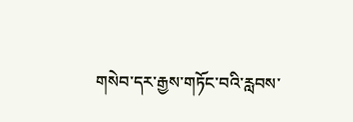གསེབ་དར་རྒྱས་གཏོང་བའི་རླབས་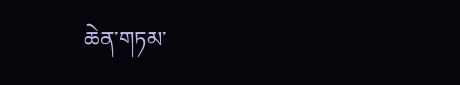ཆེན་གཏམ་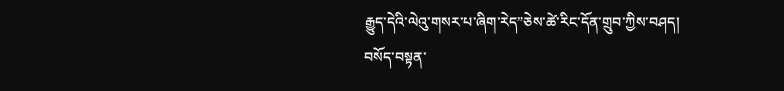རྒྱུད་དེའི་ལེའུ་གསར་པ་ཞིག་རེད”ཅེས་ཚེ་རིང་དོན་གྲུབ་ཀྱིས་བཤད།
བསོད་བསྟན་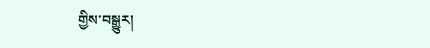གྱིས་བསྒྱུར།